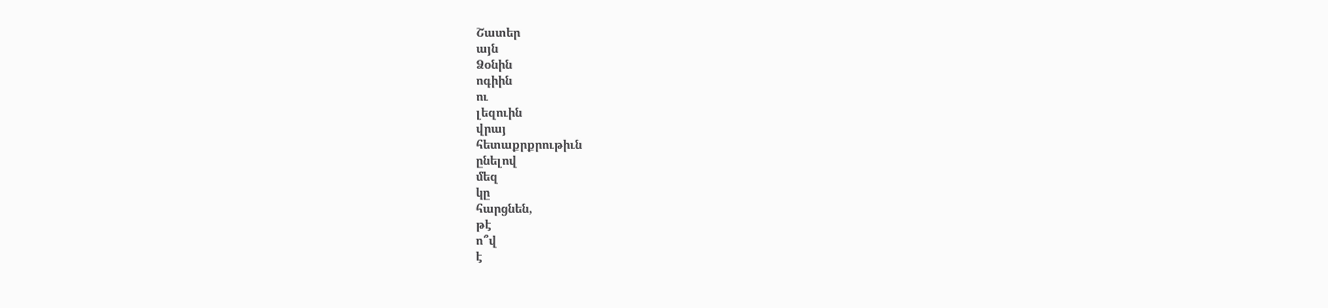Շատեր
այն
Ձօնին
ոգիին
ու
լեզուին
վրայ
հետաքրքրութիւն
ընելով
մեզ
կը
հարցնեն,
թէ
ո՞վ
է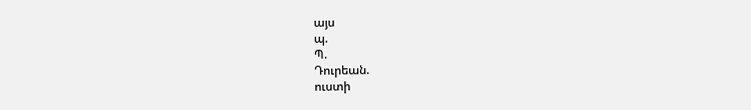այս
պ.
Պ.
Դուրեան.
ուստի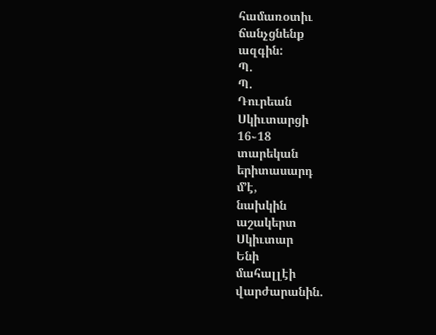համառօտիւ
ճանչցնենք
ազգին:
Պ.
Պ.
Դուրեան
Սկիւտարցի
16֊18
տարեկան
երիտասարդ
մ՚է,
նախկին
աշակերտ
Սկիւտար
Ենի
մահալլէի
վարժարանին.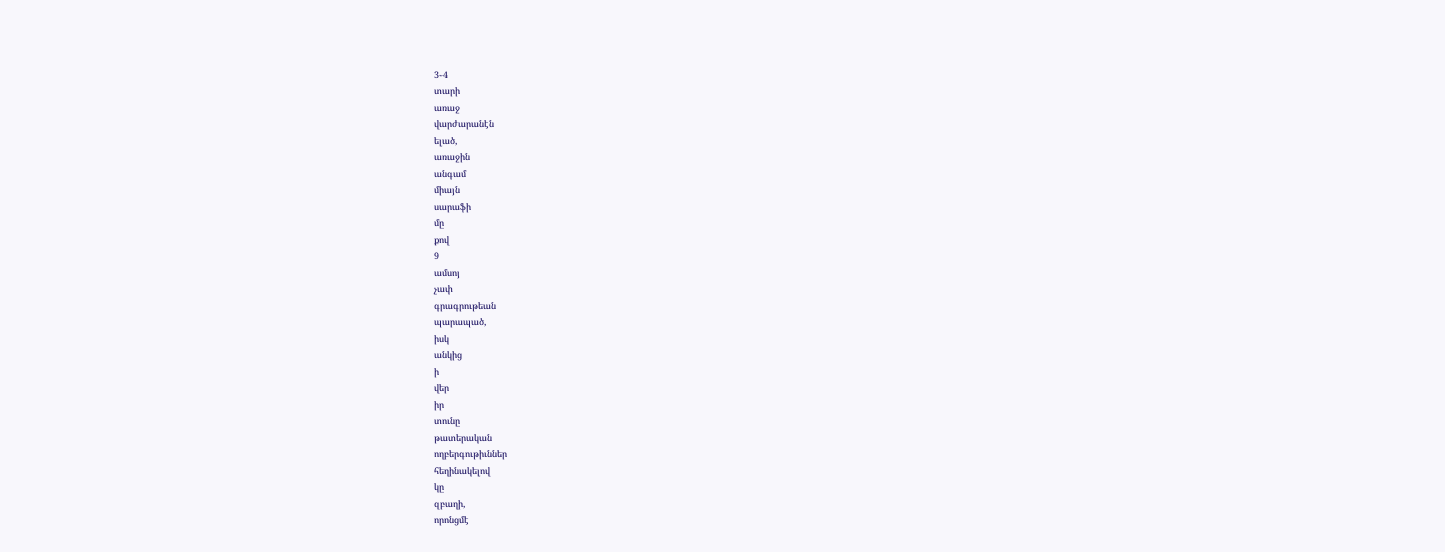3֊4
տարի
առաջ
վարժարանէն
ելած,
առաջին
անգամ
միայն
սարաֆի
մը
քով
9
ամսոյ
չափ
գրագրութեան
պարապած,
իսկ
անկից
ի
վեր
իր
տունը
թատերական
ողբերգութիւններ
հեղինակելով
կը
զբաղի,
որոնցմէ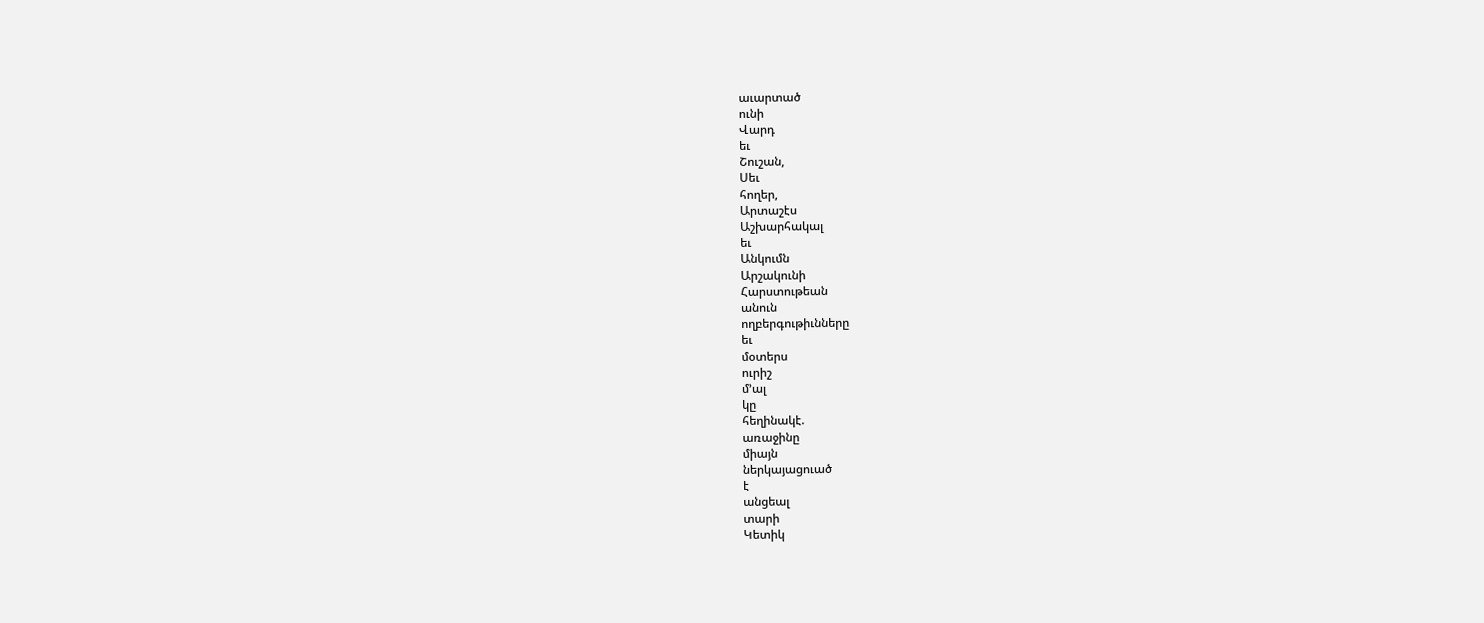աւարտած
ունի
Վարդ
եւ
Շուշան,
Սեւ
հողեր,
Արտաշէս
Աշխարհակալ
եւ
Անկումն
Արշակունի
Հարստութեան
անուն
ողբերգութիւնները
եւ
մօտերս
ուրիշ
մ՚ալ
կը
հեղինակէ.
առաջինը
միայն
ներկայացուած
է
անցեալ
տարի
Կետիկ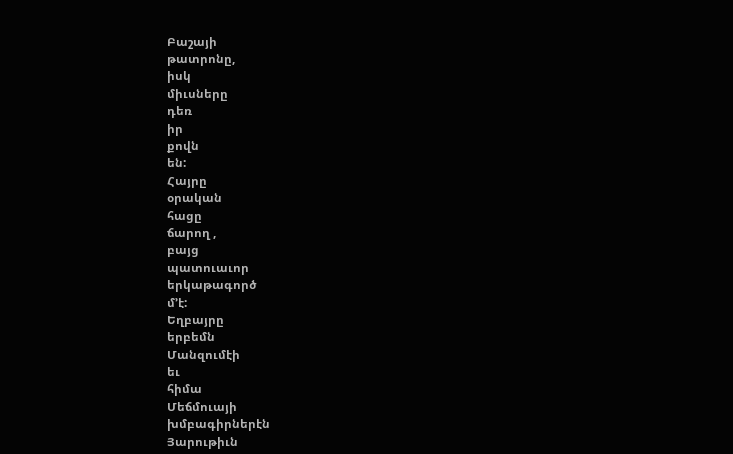Բաշայի
թատրոնը,
իսկ
միւսները
դեռ
իր
քովն
են:
Հայրը
օրական
հացը
ճարող ,
բայց
պատուաւոր
երկաթագործ
մ՚է:
Եղբայրը
երբեմն
Մանզումէի
եւ
հիմա
Մեճմուայի
խմբագիրներէն
Յարութիւն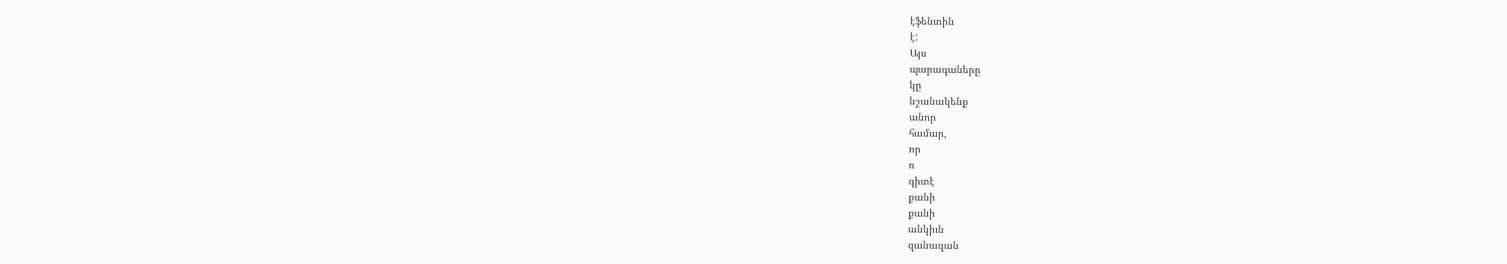էֆենտին
է:
Այս
պարագաները
կը
նշանակենք
անոր
համար,
որ
ո
գիտէ
քանի
քանի
անկիւն
զանազան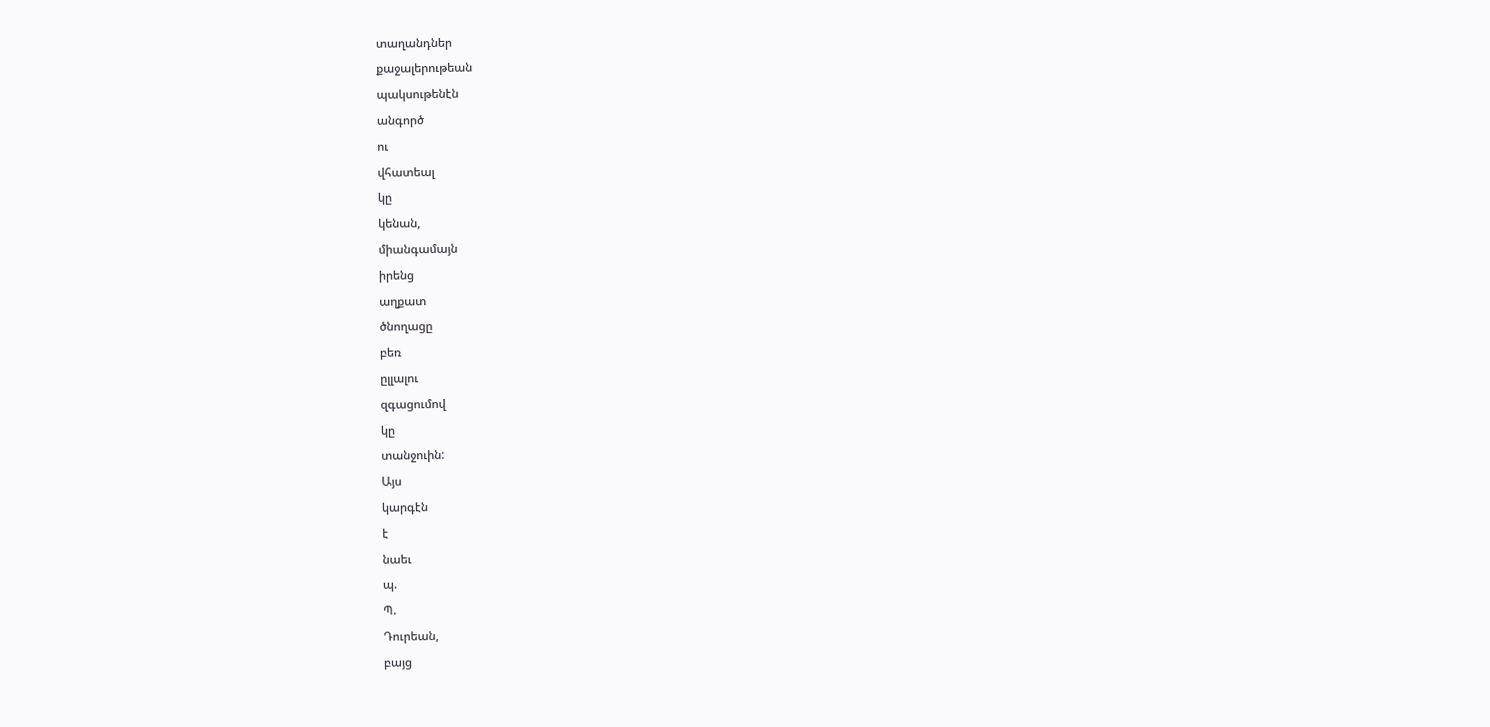տաղանդներ
քաջալերութեան
պակսութենէն
անգործ
ու
վհատեալ
կը
կենան,
միանգամայն
իրենց
աղքատ
ծնողացը
բեռ
ըլլալու
զգացումով
կը
տանջուին:
Այս
կարգէն
է
նաեւ
պ.
Պ.
Դուրեան,
բայց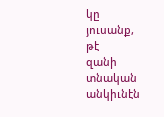կը
յուսանք,
թէ
զանի
տնական
անկիւնէն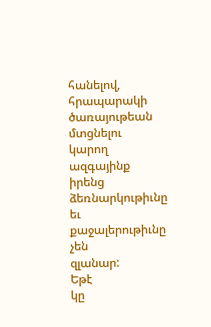հանելով,
հրապարակի
ծառայութեան
մտցնելու
կարող
ազգայինք
իրենց
ձեռնարկութիւնը
եւ
քաջալերութիւնը
չեն
զլանար:
Եթէ
կը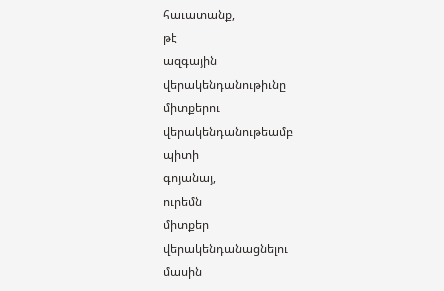հաւատանք,
թէ
ազգային
վերակենդանութիւնը
միտքերու
վերակենդանութեամբ
պիտի
գոյանայ,
ուրեմն
միտքեր
վերակենդանացնելու
մասին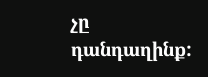չը
դանդաղինք: